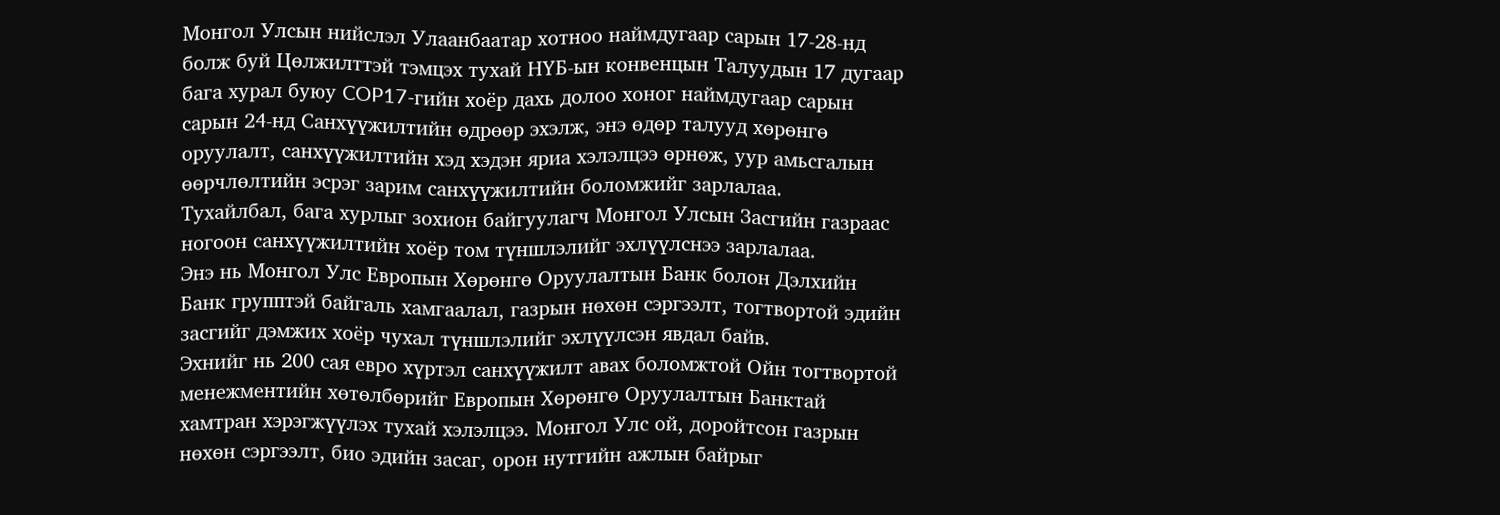Монгол Улсын нийслэл Улаанбаатар хотноо наймдугаар сарын 17-28-нд болж буй Цөлжилттэй тэмцэх тухай НҮБ-ын конвенцын Талуудын 17 дугаар бага хурал буюу COP17-гийн хоёр дахь долоо хоног наймдугаар сарын сарын 24-нд Санхүүжилтийн өдрөөр эхэлж, энэ өдөр талууд хөрөнгө оруулалт, санхүүжилтийн хэд хэдэн яриа хэлэлцээ өрнөж, уур амьсгалын өөрчлөлтийн эсрэг зарим санхүүжилтийн боломжийг зарлалаа.
Тухайлбал, бага хурлыг зохион байгуулагч Монгол Улсын Засгийн газраас ногоон санхүүжилтийн хоёр том түншлэлийг эхлүүлснээ зарлалаа.
Энэ нь Монгол Улс Европын Хөрөнгө Оруулалтын Банк болон Дэлхийн Банк групптэй байгаль хамгаалал, газрын нөхөн сэргээлт, тогтвортой эдийн засгийг дэмжих хоёр чухал түншлэлийг эхлүүлсэн явдал байв.
Эхнийг нь 200 сая евро хүртэл санхүүжилт авах боломжтой Ойн тогтвортой менежментийн хөтөлбөрийг Европын Хөрөнгө Оруулалтын Банктай хамтран хэрэгжүүлэх тухай хэлэлцээ. Монгол Улс ой, доройтсон газрын нөхөн сэргээлт, био эдийн засаг, орон нутгийн ажлын байрыг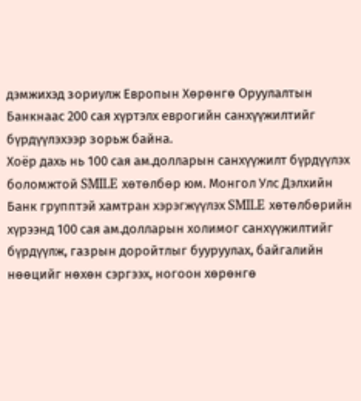дэмжихэд зориулж Европын Хөрөнгө Оруулалтын Банкнаас 200 сая хүртэлх еврогийн санхүүжилтийг бүрдүүлэхээр зорьж байна.
Хоёр дахь нь 100 сая ам.долларын санхүүжилт бүрдүүлэх боломжтой SMILE хөтөлбөр юм. Монгол Улс Дэлхийн Банк групптэй хамтран хэрэгжүүлэх SMILE хөтөлбөрийн хүрээнд 100 сая ам.долларын холимог санхүүжилтийг бүрдүүлж, газрын доройтлыг бууруулах, байгалийн нөөцийг нөхөн сэргээх, ногоон хөрөнгө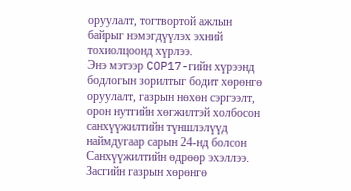оруулалт, тогтвортой ажлын байрыг нэмэгдүүлэх эхний тохиолцоонд хүрлээ.
Энэ мэтээр COP17-гийн хүрээнд бодлогын зорилтыг бодит хөрөнгө оруулалт, газрын нөхөн сэргээлт, орон нутгийн хөгжилтэй холбосон санхүүжилтийн түншлэлүүд наймдугаар сарын 24-нд болсон Санхүүжилтийн өдрөөр эхэллээ.
Засгийн газрын хөрөнгө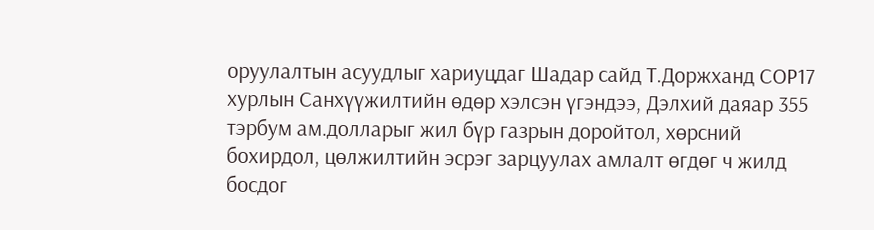оруулалтын асуудлыг хариуцдаг Шадар сайд Т.Доржханд СОР17 хурлын Санхүүжилтийн өдөр хэлсэн үгэндээ, Дэлхий даяар 355 тэрбум ам.долларыг жил бүр газрын доройтол, хөрсний бохирдол, цөлжилтийн эсрэг зарцуулах амлалт өгдөг ч жилд босдог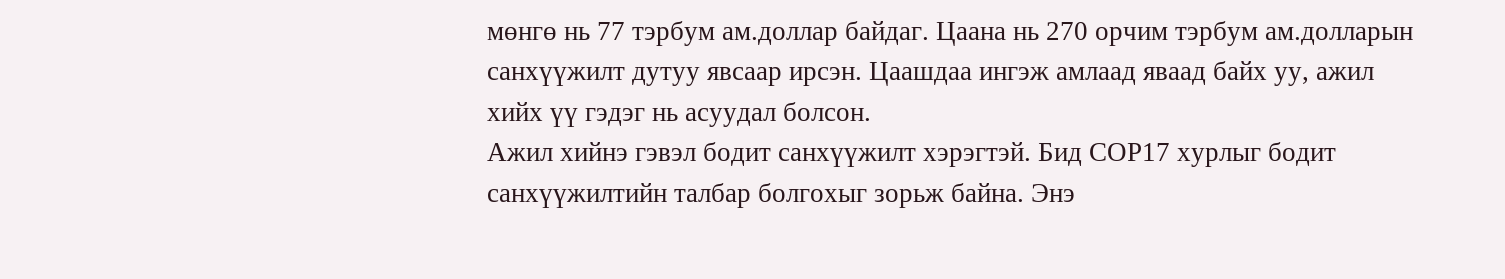мөнгө нь 77 тэрбум ам.доллар байдаг. Цаана нь 270 орчим тэрбум ам.долларын санхүүжилт дутуу явсаар ирсэн. Цаашдаа ингэж амлаад яваад байх уу, ажил хийх үү гэдэг нь асуудал болсон.
Ажил хийнэ гэвэл бодит санхүүжилт хэрэгтэй. Бид СОР17 хурлыг бодит санхүүжилтийн талбар болгохыг зорьж байна. Энэ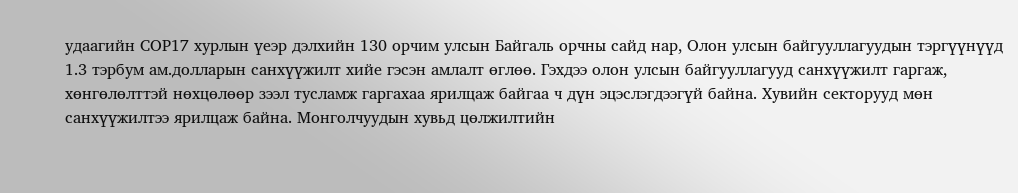удаагийн СОР17 хурлын үеэр дэлхийн 130 орчим улсын Байгаль орчны сайд нар, Олон улсын байгууллагуудын тэргүүнүүд 1.3 тэрбум ам.долларын санхүүжилт хийе гэсэн амлалт өглөө. Гэхдээ олон улсын байгууллагууд санхүүжилт гаргаж, хөнгөлөлттэй нөхцөлөөр зээл тусламж гаргахаа ярилцаж байгаа ч дүн эцэслэгдээгүй байна. Хувийн секторууд мөн санхүүжилтээ ярилцаж байна. Монголчуудын хувьд цөлжилтийн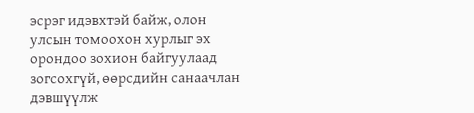эсрэг идэвхтэй байж, олон улсын томоохон хурлыг эх орондоо зохион байгуулаад зогсохгүй, өөрсдийн санаачлан дэвшүүлж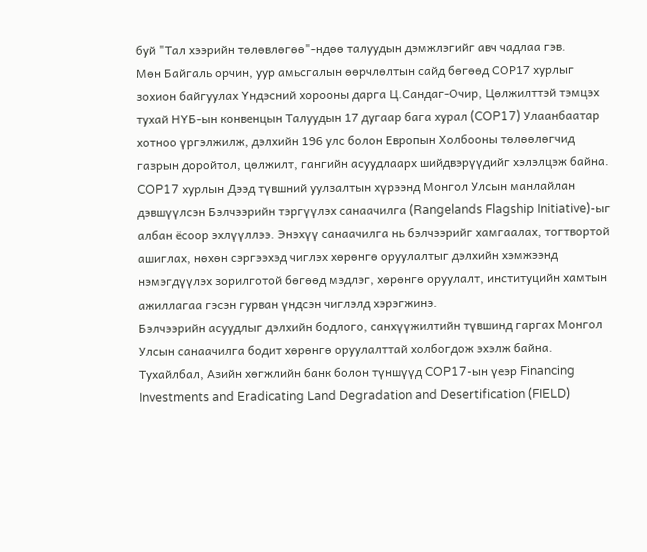буй "Тал хээрийн төлөвлөгөө"-ндөө талуудын дэмжлэгийг авч чадлаа гэв.
Мөн Байгаль орчин, уур амьсгалын өөрчлөлтын сайд бөгөөд СОР17 хурлыг зохион байгуулах Үндэсний хорооны дарга Ц.Сандаг-Очир, Цөлжилттэй тэмцэх тухай НҮБ-ын конвенцын Талуудын 17 дугаар бага хурал (COP17) Улаанбаатар хотноо үргэлжилж, дэлхийн 196 улс болон Европын Холбооны төлөөлөгчид газрын доройтол, цөлжилт, гангийн асуудлаарх шийдвэрүүдийг хэлэлцэж байна. COP17 хурлын Дээд түвшний уулзалтын хүрээнд Монгол Улсын манлайлан дэвшүүлсэн Бэлчээрийн тэргүүлэх санаачилга (Rangelands Flagship Initiative)-ыг албан ёсоор эхлүүллээ. Энэхүү санаачилга нь бэлчээрийг хамгаалах, тогтвортой ашиглах, нөхөн сэргээхэд чиглэх хөрөнгө оруулалтыг дэлхийн хэмжээнд нэмэгдүүлэх зорилготой бөгөөд мэдлэг, хөрөнгө оруулалт, институцийн хамтын ажиллагаа гэсэн гурван үндсэн чиглэлд хэрэгжинэ.
Бэлчээрийн асуудлыг дэлхийн бодлого, санхүүжилтийн түвшинд гаргах Монгол Улсын санаачилга бодит хөрөнгө оруулалттай холбогдож эхэлж байна. Тухайлбал, Азийн хөгжлийн банк болон түншүүд COP17-ын үеэр Financing Investments and Eradicating Land Degradation and Desertification (FIELD)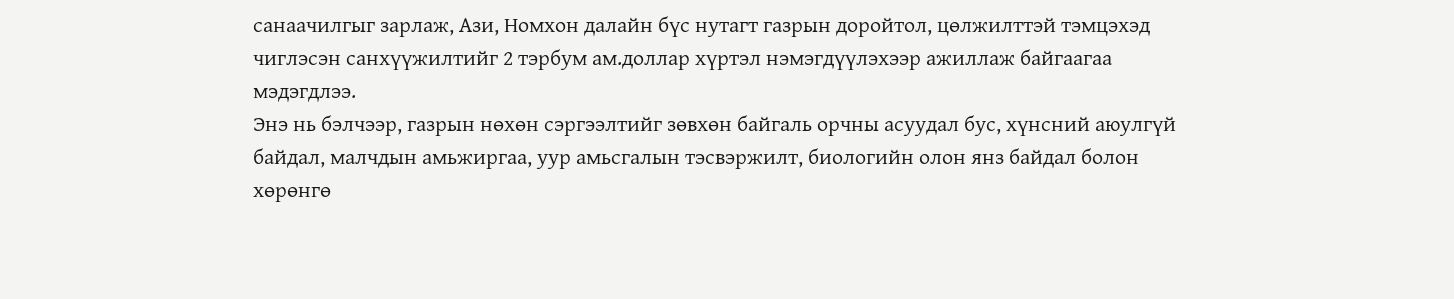санаачилгыг зарлаж, Ази, Номхон далайн бүс нутагт газрын доройтол, цөлжилттэй тэмцэхэд чиглэсэн санхүүжилтийг 2 тэрбум ам.доллар хүртэл нэмэгдүүлэхээр ажиллаж байгаагаа мэдэгдлээ.
Энэ нь бэлчээр, газрын нөхөн сэргээлтийг зөвхөн байгаль орчны асуудал бус, хүнсний аюулгүй байдал, малчдын амьжиргаа, уур амьсгалын тэсвэржилт, биологийн олон янз байдал болон хөрөнгө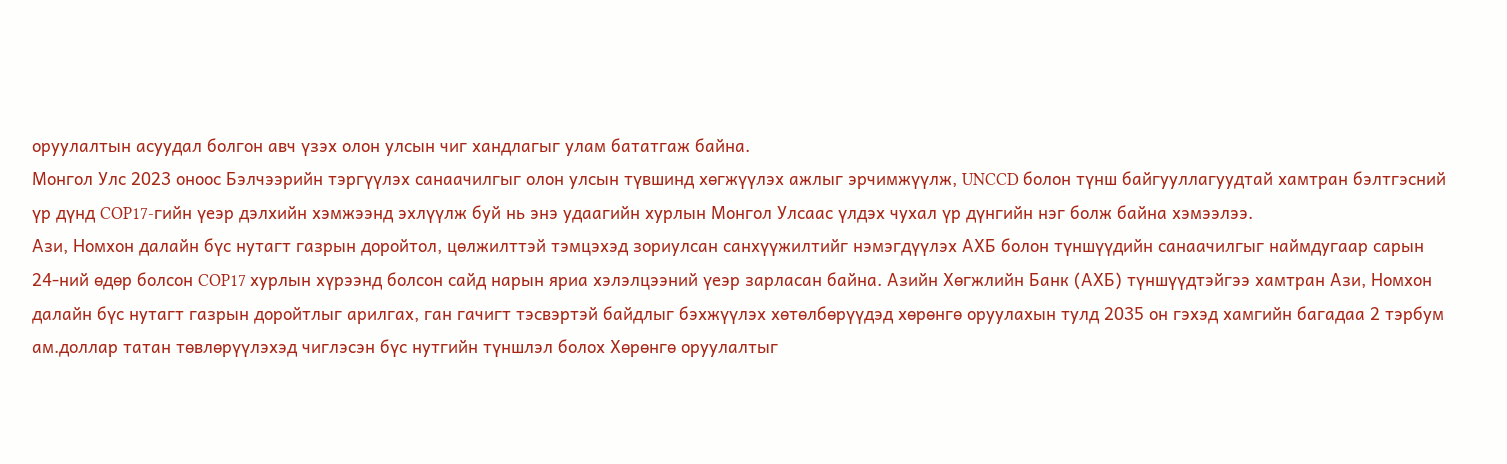оруулалтын асуудал болгон авч үзэх олон улсын чиг хандлагыг улам бататгаж байна.
Монгол Улс 2023 оноос Бэлчээрийн тэргүүлэх санаачилгыг олон улсын түвшинд хөгжүүлэх ажлыг эрчимжүүлж, UNCCD болон түнш байгууллагуудтай хамтран бэлтгэсний үр дүнд COP17-гийн үеэр дэлхийн хэмжээнд эхлүүлж буй нь энэ удаагийн хурлын Монгол Улсаас үлдэх чухал үр дүнгийн нэг болж байна хэмээлээ.
Ази, Номхон далайн бүс нутагт газрын доройтол, цөлжилттэй тэмцэхэд зориулсан санхүүжилтийг нэмэгдүүлэх АХБ болон түншүүдийн санаачилгыг наймдугаар сарын 24-ний өдөр болсон COP17 хурлын хүрээнд болсон сайд нарын яриа хэлэлцээний үеэр зарласан байна. Азийн Хөгжлийн Банк (АХБ) түншүүдтэйгээ хамтран Ази, Номхон далайн бүс нутагт газрын доройтлыг арилгах, ган гачигт тэсвэртэй байдлыг бэхжүүлэх хөтөлбөрүүдэд хөрөнгө оруулахын тулд 2035 он гэхэд хамгийн багадаа 2 тэрбум ам.доллар татан төвлөрүүлэхэд чиглэсэн бүс нутгийн түншлэл болох Хөрөнгө оруулалтыг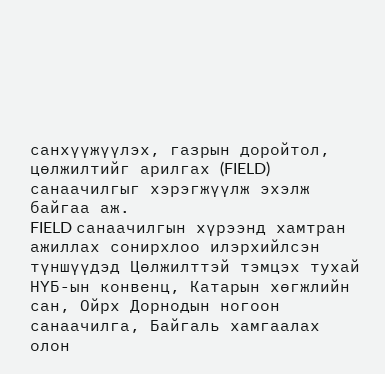санхүүжүүлэх, газрын доройтол, цөлжилтийг арилгах (FIELD) санаачилгыг хэрэгжүүлж эхэлж байгаа аж.
FIELD санаачилгын хүрээнд хамтран ажиллах сонирхлоо илэрхийлсэн түншүүдэд Цөлжилттэй тэмцэх тухай НҮБ-ын конвенц, Катарын хөгжлийн сан, Ойрх Дорнодын ногоон санаачилга, Байгаль хамгаалах олон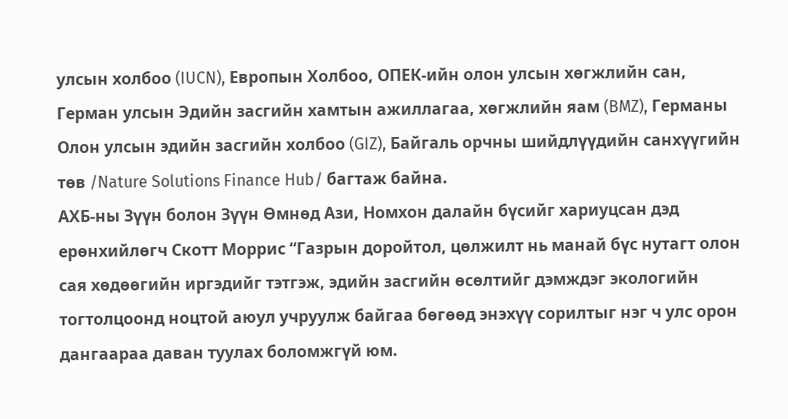улсын холбоо (IUCN), Европын Холбоо, ОПЕК-ийн олон улсын хөгжлийн сан, Герман улсын Эдийн засгийн хамтын ажиллагаа, хөгжлийн яам (BMZ), Германы Олон улсын эдийн засгийн холбоо (GIZ), Байгаль орчны шийдлүүдийн санхүүгийн төв /Nature Solutions Finance Hub/ багтаж байна.
АХБ-ны Зүүн болон Зүүн Өмнөд Ази, Номхон далайн бүсийг хариуцсан дэд ерөнхийлөгч Скотт Моррис “Газрын доройтол, цөлжилт нь манай бүс нутагт олон сая хөдөөгийн иргэдийг тэтгэж, эдийн засгийн өсөлтийг дэмждэг экологийн тогтолцоонд ноцтой аюул учруулж байгаа бөгөөд энэхүү сорилтыг нэг ч улс орон дангаараа даван туулах боломжгүй юм.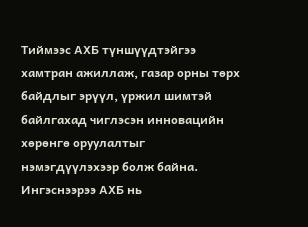Тиймээс АХБ түншүүдтэйгээ хамтран ажиллаж, газар орны төрх байдлыг эрүүл, үржил шимтэй байлгахад чиглэсэн инновацийн хөрөнгө оруулалтыг нэмэгдүүлэхээр болж байна. Ингэснээрээ АХБ нь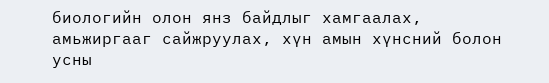биологийн олон янз байдлыг хамгаалах, амьжиргааг сайжруулах, хүн амын хүнсний болон усны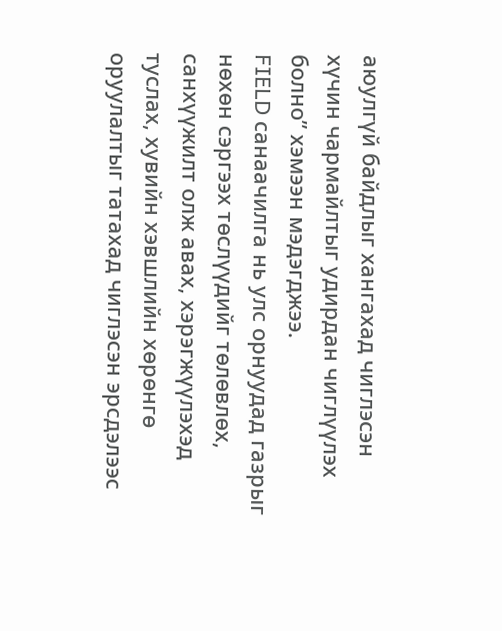аюулгүй байдлыг хангахад чиглэсэн хүчин чармайлтыг удирдан чиглүүлэх болно” хэмээн мэдэгджээ.
FIELD санаачилга нь улс орнуудад газрыг нөхөн сэргээх төслүүдийг төлөвлөх, санхүүжилт олж авах, хэрэгжүүлэхэд туслах, хувийн хэвшлийн хөрөнгө оруулалтыг татахад чиглэсэн эрсдэлээс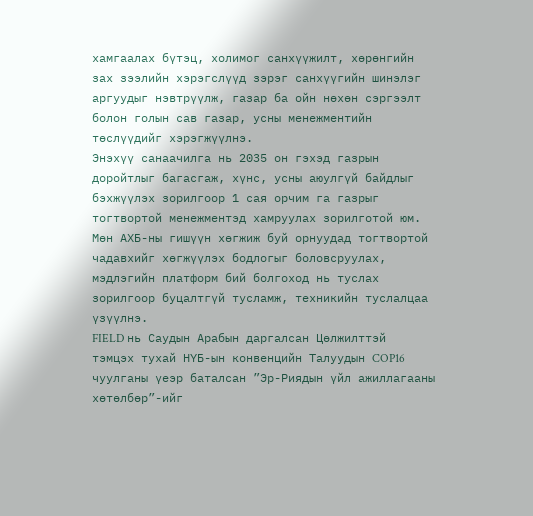хамгаалах бүтэц, холимог санхүүжилт, хөрөнгийн зах зээлийн хэрэгслүүд зэрэг санхүүгийн шинэлэг аргуудыг нэвтрүүлж, газар ба ойн нөхөн сэргээлт болон голын сав газар, усны менежментийн төслүүдийг хэрэгжүүлнэ.
Энэхүү санаачилга нь 2035 он гэхэд газрын доройтлыг багасгаж, хүнс, усны аюулгүй байдлыг бэхжүүлэх зорилгоор 1 сая орчим га газрыг тогтвортой менежментэд хамруулах зорилготой юм. Мөн АХБ-ны гишүүн хөгжиж буй орнуудад тогтвортой чадавхийг хөгжүүлэх бодлогыг боловсруулах, мэдлэгийн платформ бий болгоход нь туслах зорилгоор буцалтгүй тусламж, техникийн туслалцаа үзүүлнэ.
FIELD нь Саудын Арабын даргалсан Цөлжилттэй тэмцэх тухай НҮБ-ын конвенцийн Талуудын COP16 чуулганы үеэр баталсан ”Эр-Риядын үйл ажиллагааны хөтөлбөр”-ийг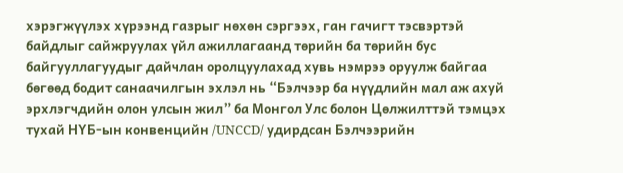хэрэгжүүлэх хүрээнд газрыг нөхөн сэргээх, ган гачигт тэсвэртэй байдлыг сайжруулах үйл ажиллагаанд төрийн ба төрийн бус байгууллагуудыг дайчлан оролцуулахад хувь нэмрээ оруулж байгаа бөгөөд бодит санаачилгын эхлэл нь “Бэлчээр ба нүүдлийн мал аж ахуй эрхлэгчдийн олон улсын жил” ба Монгол Улс болон Цөлжилттэй тэмцэх тухай НҮБ-ын конвенцийн /UNCCD/ удирдсан Бэлчээрийн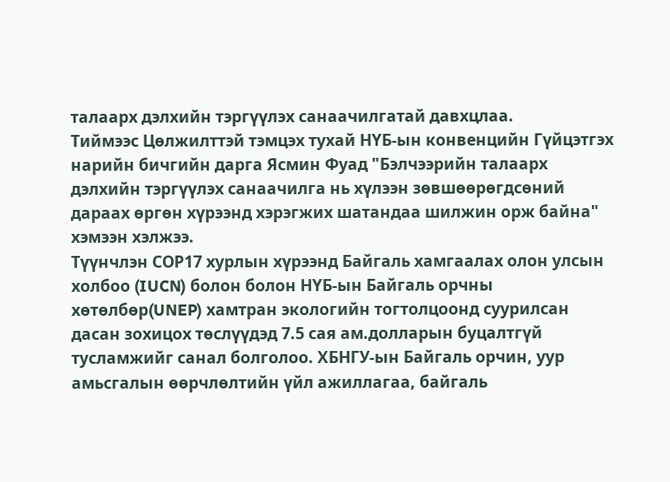талаарх дэлхийн тэргүүлэх санаачилгатай давхцлаа.
Тиймээс Цөлжилттэй тэмцэх тухай НҮБ-ын конвенцийн Гүйцэтгэх нарийн бичгийн дарга Ясмин Фуад "Бэлчээрийн талаарх дэлхийн тэргүүлэх санаачилга нь хүлээн зөвшөөрөгдсөний дараах өргөн хүрээнд хэрэгжих шатандаа шилжин орж байна" хэмээн хэлжээ.
Түүнчлэн СОР17 хурлын хүрээнд Байгаль хамгаалах олон улсын холбоо (IUCN) болон болон НҮБ-ын Байгаль орчны хөтөлбөр(UNEP) хамтран экологийн тогтолцоонд суурилсан дасан зохицох төслүүдэд 7.5 сая ам.долларын буцалтгүй тусламжийг санал болголоо. ХБНГУ-ын Байгаль орчин, уур амьсгалын өөрчлөлтийн үйл ажиллагаа, байгаль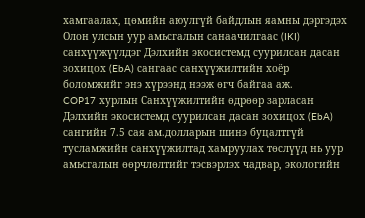хамгаалах, цөмийн аюулгүй байдлын яамны дэргэдэх Олон улсын уур амьсгалын санаачилгаас (IKI) санхүүжүүлдэг Дэлхийн экосистемд суурилсан дасан зохицох (EbA) сангаас санхүүжилтийн хоёр боломжийг энэ хүрээнд нээж өгч байгаа аж.
COP17 хурлын Санхүүжилтийн өдрөөр зарласан Дэлхийн экосистемд суурилсан дасан зохицох (EbA) сангийн 7.5 сая ам.долларын шинэ буцалтгүй тусламжийн санхүүжилтад хамруулах төслүүд нь уур амьсгалын өөрчлөлтийг тэсвэрлэх чадвар, экологийн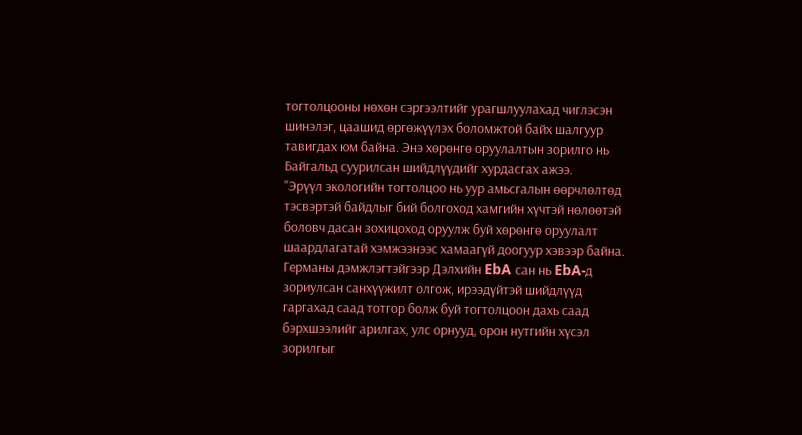тогтолцооны нөхөн сэргээлтийг урагшлуулахад чиглэсэн шинэлэг, цаашид өргөжүүлэх боломжтой байх шалгуур тавигдах юм байна. Энэ хөрөнгө оруулалтын зорилго нь Байгальд суурилсан шийдлүүдийг хурдасгах ажээ.
"Эрүүл экологийн тогтолцоо нь уур амьсгалын өөрчлөлтөд тэсвэртэй байдлыг бий болгоход хамгийн хүчтэй нөлөөтэй боловч дасан зохицоход оруулж буй хөрөнгө оруулалт шаардлагатай хэмжээнээс хамаагүй доогуур хэвээр байна. Германы дэмжлэгтэйгээр Дэлхийн EbA сан нь EbA-д зориулсан санхүүжилт олгож, ирээдүйтэй шийдлүүд гаргахад саад тотгор болж буй тогтолцоон дахь саад бэрхшээлийг арилгах, улс орнууд, орон нутгийн хүсэл зорилгыг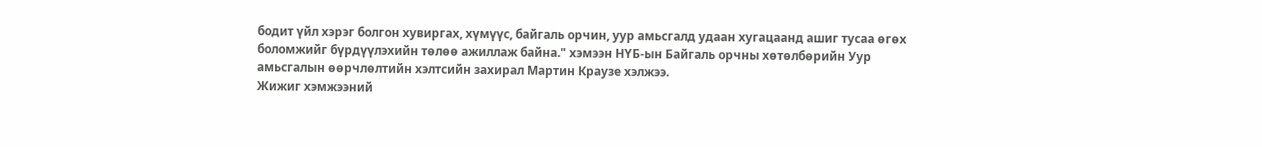бодит үйл хэрэг болгон хувиргах, хүмүүс, байгаль орчин, уур амьсгалд удаан хугацаанд ашиг тусаа өгөх боломжийг бүрдүүлэхийн төлөө ажиллаж байна." хэмээн НҮБ-ын Байгаль орчны хөтөлбөрийн Уур амьсгалын өөрчлөлтийн хэлтсийн захирал Мартин Краузе хэлжээ.
Жижиг хэмжээний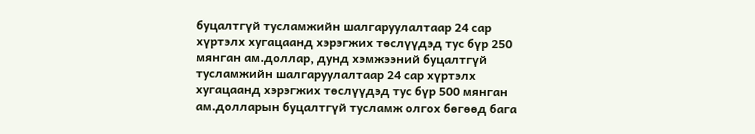буцалтгүй тусламжийн шалгаруулалтаар 24 сар хүртэлх хугацаанд хэрэгжих төслүүдэд тус бүр 250 мянган ам.доллар, дунд хэмжээний буцалтгүй тусламжийн шалгаруулалтаар 24 сар хүртэлх хугацаанд хэрэгжих төслүүдэд тус бүр 500 мянган ам.долларын буцалтгүй тусламж олгох бөгөөд бага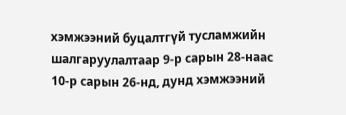хэмжээний буцалтгүй тусламжийн шалгаруулалтаар 9-р сарын 28-наас 10-р сарын 26-нд, дунд хэмжээний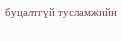буцалтгүй тусламжийн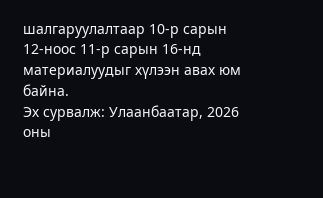шалгаруулалтаар 10-р сарын 12-ноос 11-р сарын 16-нд материалуудыг хүлээн авах юм байна.
Эх сурвалж: Улаанбаатар, 2026 оны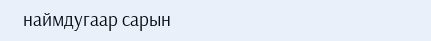наймдугаар сарын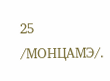25 /МОНЦАМЭ/.